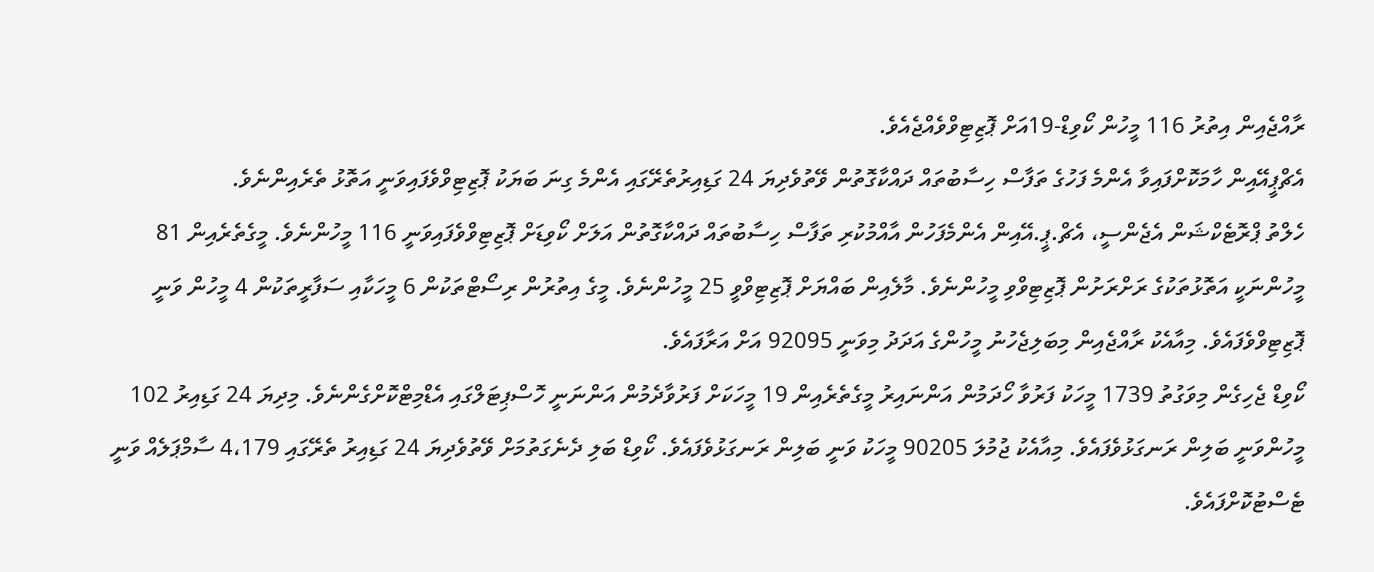ރާއްޖެއިން އިތުރު 116 މީހުން ކޯވިޑް-19އަށް ޕޮޒިޓިވްވެއްޖެއެވެ.
އެޗްޕީއޭއިން ހާމަކޮށްފައިވާ އެންމެ ފަހުގެ ތަފާސް ހިސާބުތައް ދައްކާގޮތުން ވޭތުވެދިޔަ 24 ގަޑިއިރުތެރޭގައި އެންމެ ގިނަ ބަޔަކު ޕޮޒިޓިވްވެފައިވަނީ އަތޮޅު ތެރެއިންނެވެ.
ހެލްތު ޕްރޮޓެކްޝަން އެޖެންސީ، އެޗް.ޕީ.އޭއިން އެންމެފަހުން އާއްމުކުރި ތަފާސް ހިސާބުތައް ދައްކާގޮތުން އަލަށް ކޯވިޑަށް ޕޮޒިޓިވްވެފައިވަނީ 116 މީހުންނެވެ. މީގެތެރެއިން 81 މީހުންނަކީ އަތޮޅުތަކުގެ ރަށްރަށުން ޕޮޒިޓިވްވި މީހުންނެވެ. މާލެއިން ބައްޔަށް ޕޮޒިޓިވްވީ 25 މީހުންނެވެ. މީގެ އިތުރުން ރިސޯޓްތަކުން 6 މީހަކާއި ސަފާރީތަކުން 4 މީހުން ވަނީ ޕޮޒިޓިވްވެފައެވެ. މިއާއެކު ރާއްޖެއިން މިބަލިޖެހުނު މީހުންގެ އަދަދު މިވަނީ 92095 އަށް އަރާފައެވެ.
ކޯވިޑް ޖެހިގެން މިވަގުތު 1739 މީހަކު ފަރުވާ ހޯދަމުން އަންނައިރު މީގެތެރެއިން 19 މީހަކަށް ފަރުވާދެމުން އަންނަނީ ހޮސްޕިޓަލްގައި އެޑްމިޓްކޮށްގެންނެވެ. މިދިޔަ 24 ގަޑިއިރު 102 މީހުންވަނީ ބަލިން ރަނގަޅުވެފައެވެ. މިއާއެކު ޖުމުލަ 90205 މީހަކު ވަނީ ބަލިން ރަނގަޅުވެފައެވެ. ކޯވިޑް ބަލި ދެނެގަތުމަށް ވޭތުވެދިޔަ 24 ގަޑިއިރު ތެރޭގައި 4،179 ސާމްޕަލެއް ވަނީ ޓެސްޓުކޮށްފައެވެ.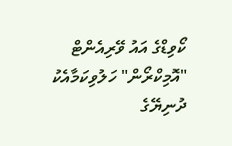ކޯވިޑްގެ އައު ވޭރިއެންޓް "އޮމިކްރޯން" ހަލުވިކަމާއެކު ދުނިޔޭގެ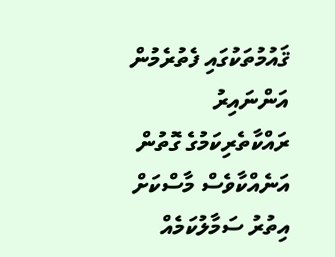ޤައުމުތަކުގައި ފެތުރެމުން އަންނައިރު ރައްކާތެރިކަމުގެ ގޮތުން އަނެއްކާވެސް މާސްކަށް އިތުރު ސަމާލުކަމެއް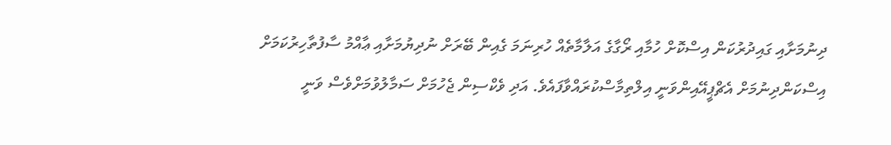ދިނުމަށާއި ގައިދުރުކަން އިސްކޮށް ހުމާއި ރޯގާގެ އަލާމާތެއް ހުރިނަމަ ގެއިން ބޭރަށް ނުދިޔުމަށާއި ޢާއްމު ސާފުތާހިރުކަމަށް އިސްކަންދިނުމަށް އެޗްޕީއޭއިންވަނީ އިލްތިމާސްކުރައްވާފައެވެ. އަދި ވެކްސިން ޖެހުމަށް ސަމާލުވުމަށްވެސް ވަނީ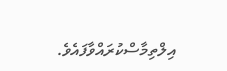އިލްތިމާސްކުރައްވާފައެވެ.